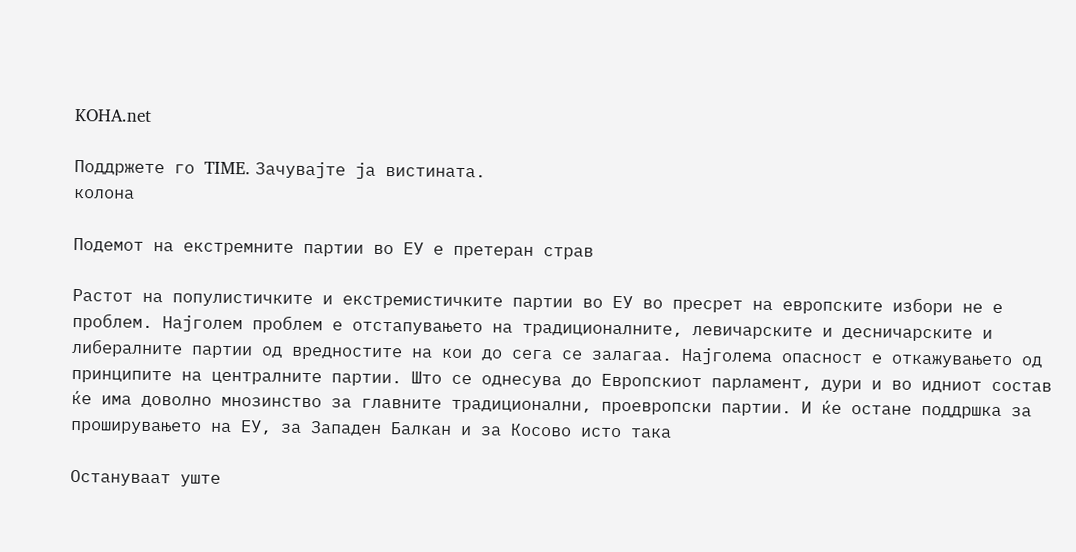KOHA.net

Поддржете го TIME. Зачувајте ја вистината.
колона

Подемот на екстремните партии во ЕУ е претеран страв

Растот на популистичките и екстремистичките партии во ЕУ во пресрет на европските избори не е проблем. Најголем проблем е отстапувањето на традиционалните, левичарските и десничарските и либералните партии од вредностите на кои до сега се залагаа. Најголема опасност е откажувањето од принципите на централните партии. Што се однесува до Европскиот парламент, дури и во идниот состав ќе има доволно мнозинство за главните традиционални, проевропски партии. И ќе остане поддршка за проширувањето на ЕУ, за Западен Балкан и за Косово исто така

Остануваат уште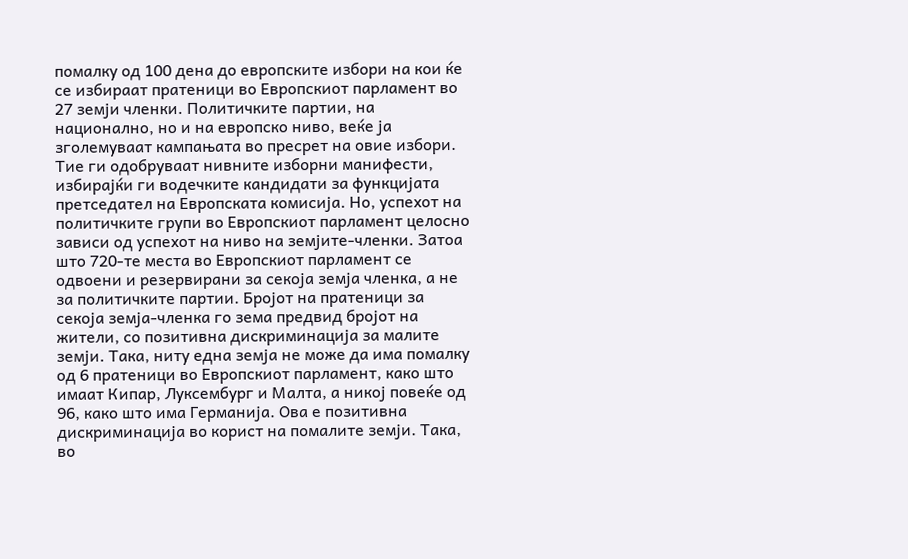помалку од 100 дена до европските избори на кои ќе се избираат пратеници во Европскиот парламент во 27 земји членки. Политичките партии, на национално, но и на европско ниво, веќе ја зголемуваат кампањата во пресрет на овие избори. Тие ги одобруваат нивните изборни манифести, избирајќи ги водечките кандидати за функцијата претседател на Европската комисија. Но, успехот на политичките групи во Европскиот парламент целосно зависи од успехот на ниво на земјите-членки. Затоа што 720-те места во Европскиот парламент се одвоени и резервирани за секоја земја членка, а не за политичките партии. Бројот на пратеници за секоја земја-членка го зема предвид бројот на жители, со позитивна дискриминација за малите земји. Така, ниту една земја не може да има помалку од 6 пратеници во Европскиот парламент, како што имаат Кипар, Луксембург и Малта, а никој повеќе од 96, како што има Германија. Ова е позитивна дискриминација во корист на помалите земји. Така, во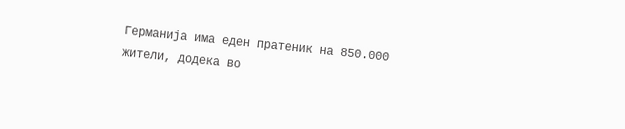Германија има еден пратеник на 850.000 жители, додека во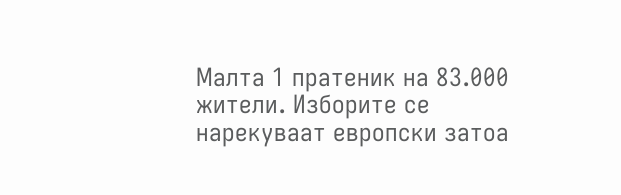Малта 1 пратеник на 83.000 жители. Изборите се нарекуваат европски затоа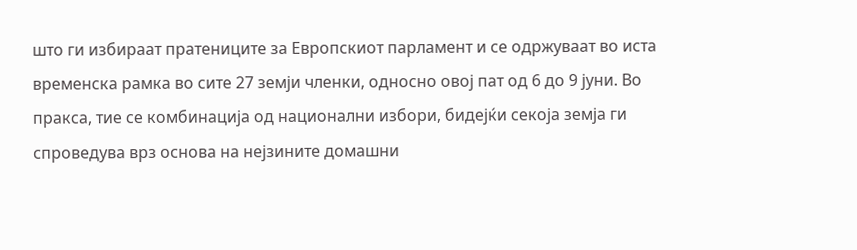што ги избираат пратениците за Европскиот парламент и се одржуваат во иста временска рамка во сите 27 земји членки, односно овој пат од 6 до 9 јуни. Во пракса, тие се комбинација од национални избори, бидејќи секоја земја ги спроведува врз основа на нејзините домашни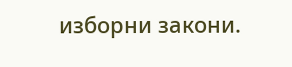изборни закони.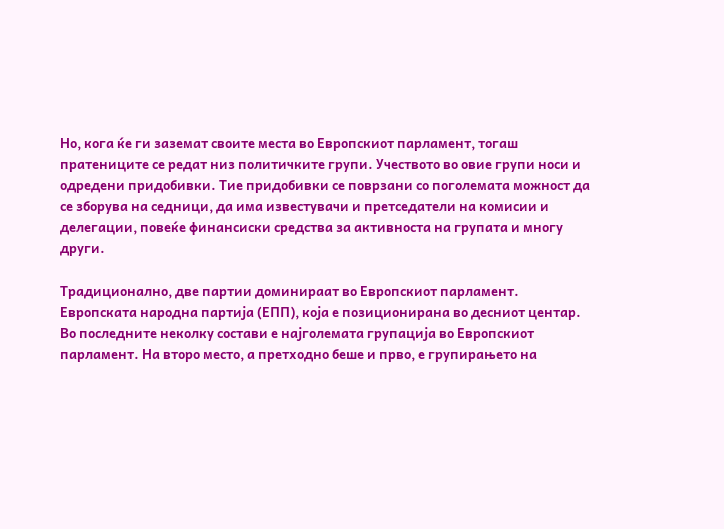Но, кога ќе ги заземат своите места во Европскиот парламент, тогаш пратениците се редат низ политичките групи. Учеството во овие групи носи и одредени придобивки. Тие придобивки се поврзани со поголемата можност да се зборува на седници, да има известувачи и претседатели на комисии и делегации, повеќе финансиски средства за активноста на групата и многу други.

Традиционално, две партии доминираат во Европскиот парламент. Европската народна партија (ЕПП), која е позиционирана во десниот центар. Во последните неколку состави е најголемата групација во Европскиот парламент. На второ место, а претходно беше и прво, е групирањето на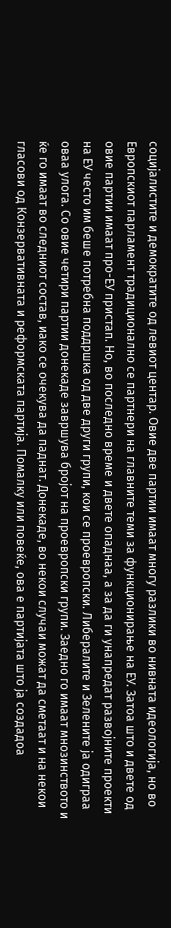социјалистите и демократите од левиот центар. Овие две партии имаат многу разлики во нивната идеологија, но во Европскиот парламент традиционално се партнери на главните теми за функционирање на ЕУ. Затоа што и двете од овие партии имаат про-ЕУ пристап. Но, во последно време и двете опаднаа, а за да ги унапредат развојните проекти на ЕУ често им беше потребна поддршка од две други групи, кои се проевропски. Либералите и Зелените ја одиграа оваа улога. Со овие четири партии донекаде завршува бројот на проевропски групи. Заедно го имаат мнозинството и ќе го имаат во следниот состав, иако се очекува да паднат. Донекаде, во некои случаи можат да сметаат и на некои гласови од Конзервативната и реформската партија. Помалку или повеќе, ова е партијата што ја создадоа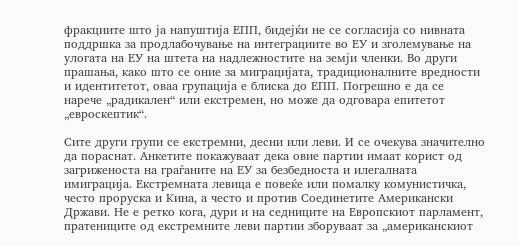фракциите што ја напуштија ЕПП, бидејќи не се согласија со нивната поддршка за продлабочување на интеграциите во ЕУ и зголемување на улогата на ЕУ на штета на надлежностите на земји членки. Во други прашања, како што се оние за миграцијата, традиционалните вредности и идентитетот, оваа групација е блиска до ЕПП. Погрешно е да се нарече „радикален“ или екстремен, но може да одговара епитетот „евроскептик“.

Сите други групи се екстремни, десни или леви. И се очекува значително да пораснат. Анкетите покажуваат дека овие партии имаат корист од загриженоста на граѓаните на ЕУ за безбедноста и илегалната имиграција. Екстремната левица е повеќе или помалку комунистичка, често проруска и Кина, а често и против Соединетите Американски Држави. Не е ретко кога, дури и на седниците на Европскиот парламент, пратениците од екстремните леви партии зборуваат за „американскиот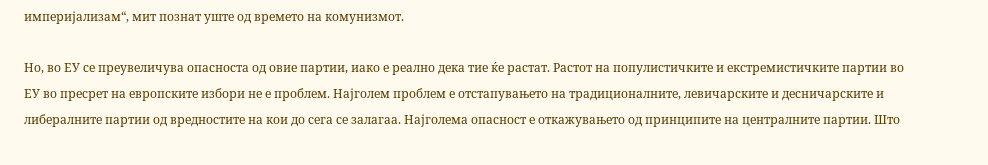империјализам“, мит познат уште од времето на комунизмот.

Но, во ЕУ се преувеличува опасноста од овие партии, иако е реално дека тие ќе растат. Растот на популистичките и екстремистичките партии во ЕУ во пресрет на европските избори не е проблем. Најголем проблем е отстапувањето на традиционалните, левичарските и десничарските и либералните партии од вредностите на кои до сега се залагаа. Најголема опасност е откажувањето од принципите на централните партии. Што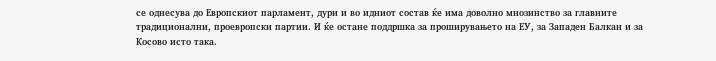се однесува до Европскиот парламент, дури и во идниот состав ќе има доволно мнозинство за главните традиционални, проевропски партии. И ќе остане поддршка за проширувањето на ЕУ, за Западен Балкан и за Косово исто така.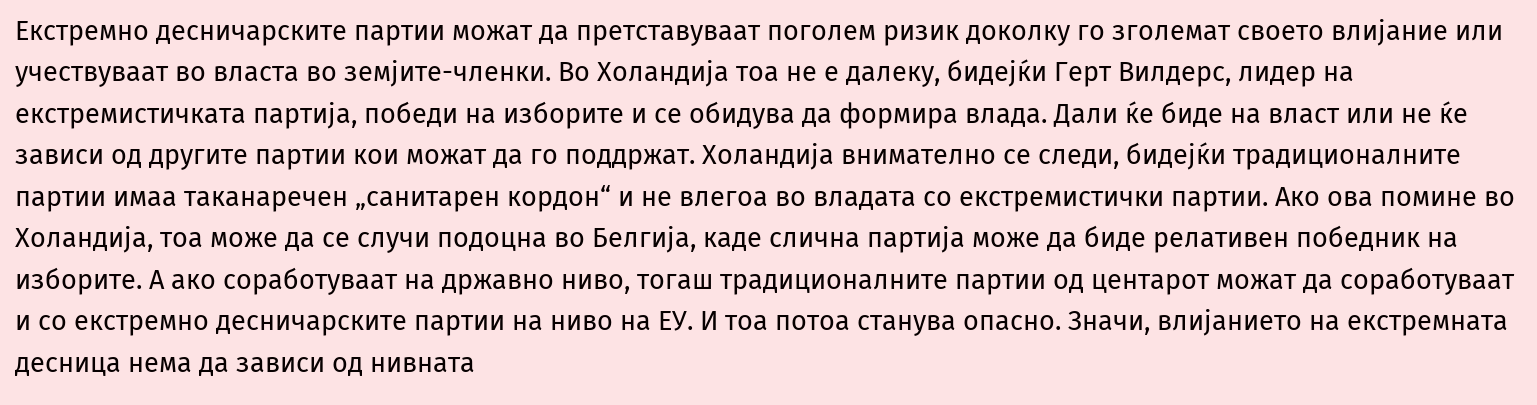Екстремно десничарските партии можат да претставуваат поголем ризик доколку го зголемат своето влијание или учествуваат во власта во земјите-членки. Во Холандија тоа не е далеку, бидејќи Герт Вилдерс, лидер на екстремистичката партија, победи на изборите и се обидува да формира влада. Дали ќе биде на власт или не ќе зависи од другите партии кои можат да го поддржат. Холандија внимателно се следи, бидејќи традиционалните партии имаа таканаречен „санитарен кордон“ и не влегоа во владата со екстремистички партии. Ако ова помине во Холандија, тоа може да се случи подоцна во Белгија, каде слична партија може да биде релативен победник на изборите. А ако соработуваат на државно ниво, тогаш традиционалните партии од центарот можат да соработуваат и со екстремно десничарските партии на ниво на ЕУ. И тоа потоа станува опасно. Значи, влијанието на екстремната десница нема да зависи од нивната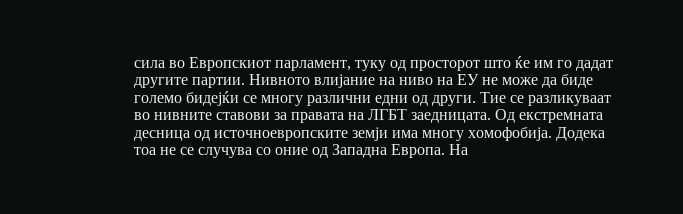сила во Европскиот парламент, туку од просторот што ќе им го дадат другите партии. Нивното влијание на ниво на ЕУ не може да биде големо бидејќи се многу различни едни од други. Тие се разликуваат во нивните ставови за правата на ЛГБТ заедницата. Од екстремната десница од источноевропските земји има многу хомофобија. Додека тоа не се случува со оние од Западна Европа. На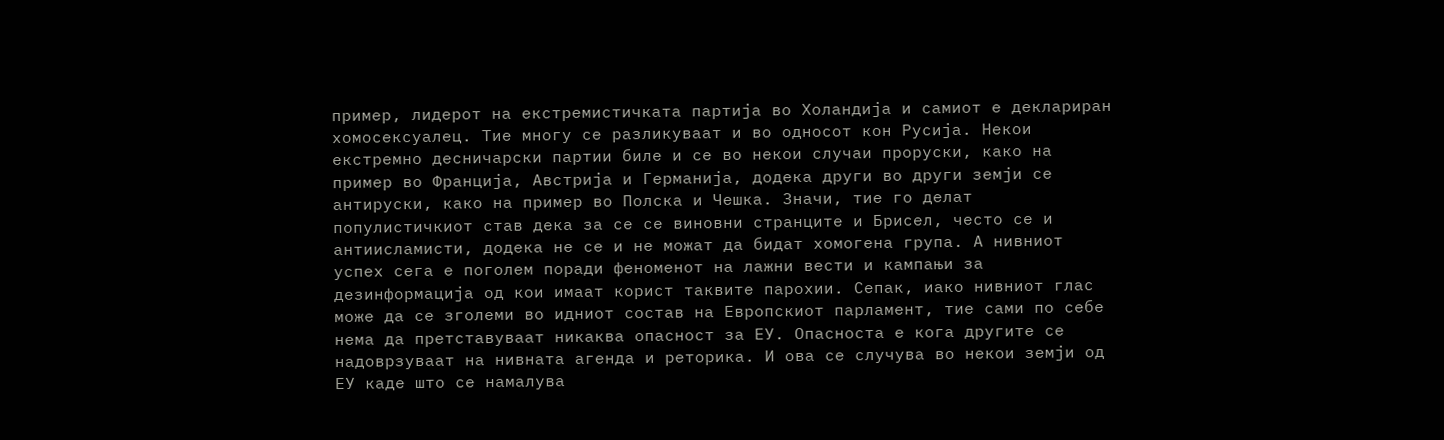пример, лидерот на екстремистичката партија во Холандија и самиот е деклариран хомосексуалец. Тие многу се разликуваат и во односот кон Русија. Некои екстремно десничарски партии биле и се во некои случаи проруски, како на пример во Франција, Австрија и Германија, додека други во други земји се антируски, како на пример во Полска и Чешка. Значи, тие го делат популистичкиот став дека за се се виновни странците и Брисел, често се и антиисламисти, додека не се и не можат да бидат хомогена група. А нивниот успех сега е поголем поради феноменот на лажни вести и кампањи за дезинформација од кои имаат корист таквите парохии. Сепак, иако нивниот глас може да се зголеми во идниот состав на Европскиот парламент, тие сами по себе нема да претставуваат никаква опасност за ЕУ. Опасноста е кога другите се надоврзуваат на нивната агенда и реторика. И ова се случува во некои земји од ЕУ каде што се намалува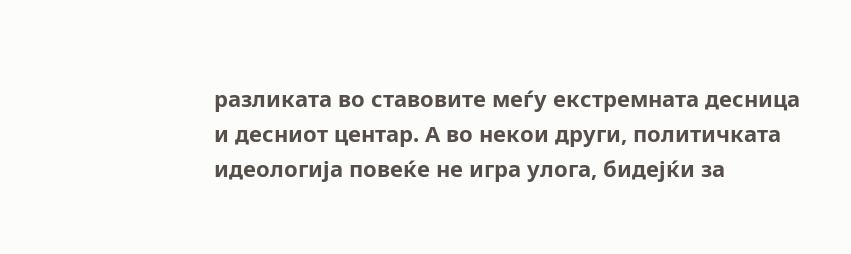разликата во ставовите меѓу екстремната десница и десниот центар. А во некои други, политичката идеологија повеќе не игра улога, бидејќи за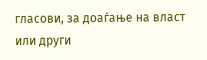гласови, за доаѓање на власт или други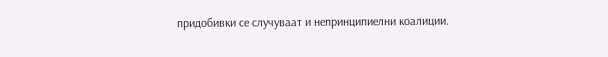придобивки се случуваат и непринципиелни коалиции.